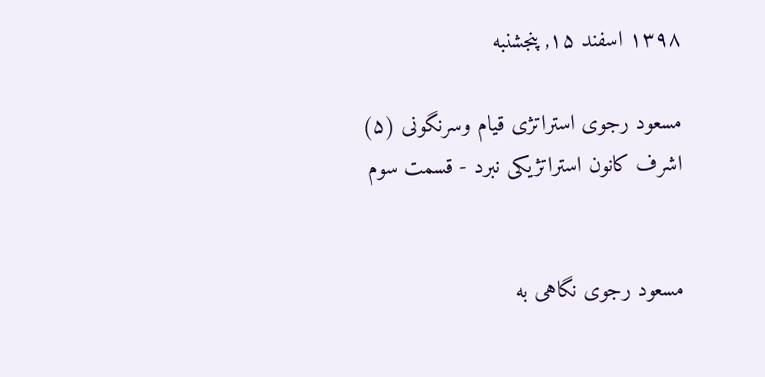۱۳۹۸ اسفند ۱۵, پنجشنبه

مسعود رجوی استراتژی قیام وسرنگونی (۵) اشرف کانون استراتژیکی نبرد - قسمت سوم


مسعود رجوی نگاهی به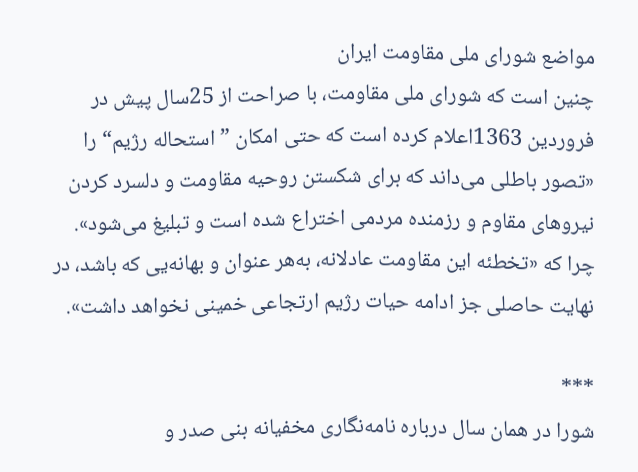مواضع شورای ملی مقاومت ایران
چنین است که شورای ملی مقاومت، با صراحت از 25سال پیش در فروردین 1363اعلام کرده است که حتی امکان ”استحاله رژیم“ را «تصور باطلی می‌داند که برای شکستن روحیه مقاومت و دلسرد کردن نیروهای مقاوم و رزمنده مردمی اختراع شده است و تبلیغ می‌شود». چرا که «تخطئه این مقاومت عادلانه، به‌هر عنوان و بهانه‌یی که باشد، در نهایت حاصلی جز ادامه حیات رژیم ارتجاعی خمینی نخواهد داشت».

***
شورا در همان سال درباره نامه‌نگاری مخفیانه بنی صدر و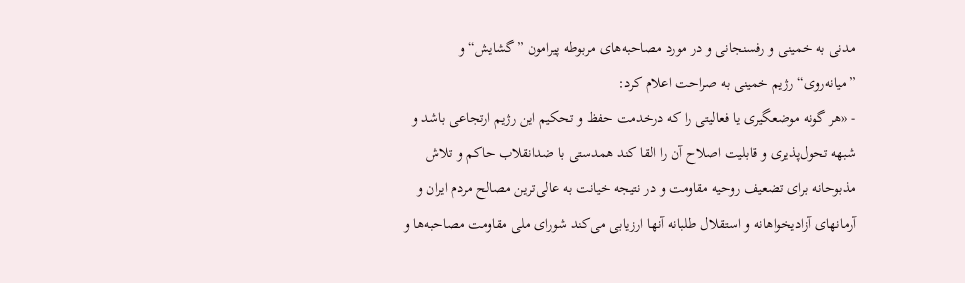مدنی به خمینی و رفسنجانی و در مورد مصاحبه‌های مربوطه پیرامون ”گشایش“ و ”میانه‌روی“ رژیم خمینی به صراحت اعلام کرد:
- «هر گونه موضعگیری یا فعالیتی را که درخدمت حفظ و تحکیم این رژیم ارتجاعی باشد و شبهه تحول‌پذیری و قابلیت اصلاح آن را القا کند همدستی با ضدانقلاب حاکم و تلاش مذبوحانه برای تضعیف روحیه مقاومت و در نتیجه خیانت به عالی‌ترین مصالح مردم ایران و آرمانهای آزادیخواهانه و استقلال طلبانه آنها ارزیابی می‌کند شورای ملی مقاومت مصاحبه‌ها و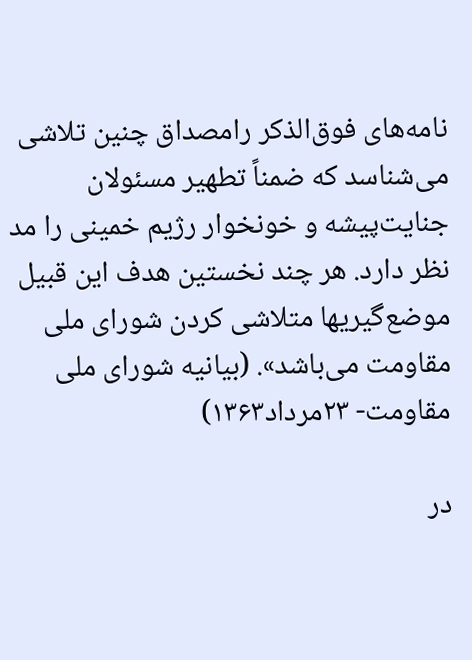نامه‌های فوق‌الذکر رامصداق چنین تلاشی می‌شناسد که ضمناً تطهیر مسئولان جنایت‌پیشه و خونخوار رژیم خمینی را مد نظر دارد. هر چند نخستین هدف این قبیل موضع‌گیریها متلاشی کردن شورای ملی مقاومت می‌باشد». (بیانیه شورای ملی مقاومت- ۲۳مرداد۱۳۶۳)

در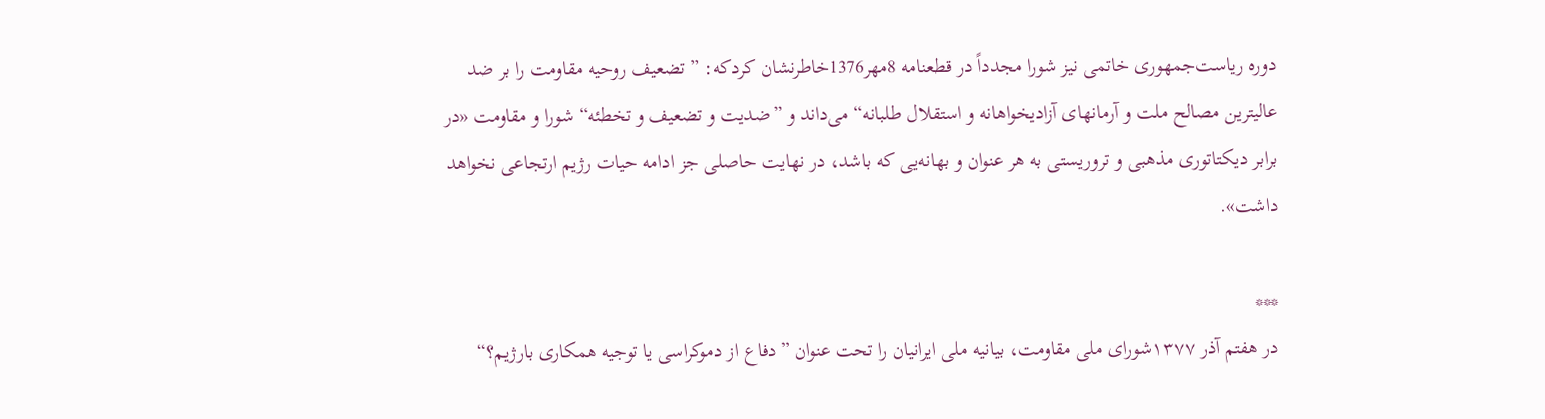دوره ریاست‌جمهوری خاتمی نیز شورا مجدداً در قطعنامه 8مهر1376خاطرنشان کردکه: ”تضعیف روحیه مقاومت را بر ضد عالیترین مصالح ملت و آرمانهای آزادیخواهانه و استقلال طلبانه“ می‌داند و ”ضدیت و تضعیف و تخطئه“ شورا و مقاومت «در برابر دیکتاتوری مذهبی و تروریستی به هر عنوان و بهانه‌یی که باشد، در نهایت حاصلی جز ادامه حیات رژیم ارتجاعی نخواهد داشت».

***
در هفتم آذر ۱۳۷۷شورای ملی مقاومت، بیانیه ملی ایرانیان را تحت عنوان ”دفاع از دموکراسی یا توجیه همکاری بارژیم؟“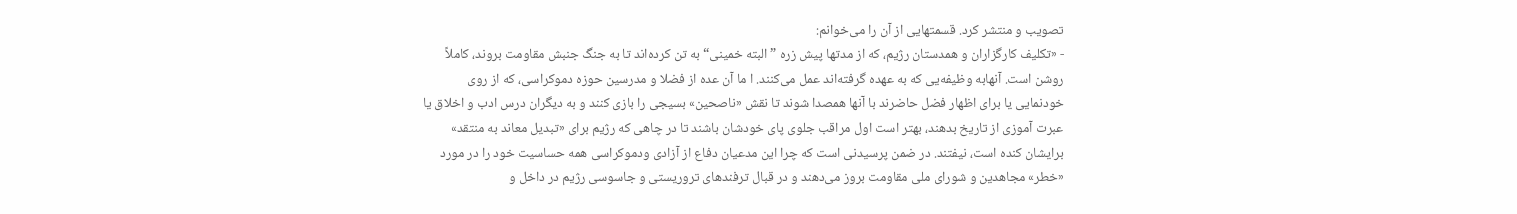تصویب و منتشر کرد. قسمتهایی از آن را می‌خوانم:
- «تکلیف کارگزاران و همدستان رژیم، که از مدتها پیش زره ”البته خمینی“ به تن کرده‌اند تا به جنگ جنبش مقاومت بروند، کاملاً روشن است. آنهابه وظیفه‌یی که به عهده گرفته‌اند عمل می‌کنند. ا ما آن عده از فضلا و مدرسین حوزه دموکراسی، که از روی خودنمایی یا برای اظهار فضل حاضرند با آنها همصدا شوند تا نقش «ناصحین» بسیجی را بازی کنند و به دیگران درس ادب و اخلاق یا عبرت آموزی از تاریخ بدهند، بهتر است اول مراقب جلوی پای خودشان باشند تا در چاهی که رژیم برای «تبدیل معاند به منتقد» برایشان کنده است، نیفتند. در ضمن پرسیدنی است که چرا این مدعیان دفاع از آزادی ودموکراسی همه حساسیت خود را در مورد «خطر» مجاهدین و شورای ملی مقاومت بروز می‌دهند و در قبال ترفندهای تروریستی و جاسوسی رژیم در داخل و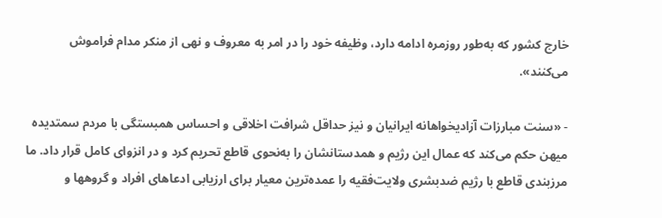خارج کشور که به‌طور روزمره ادامه دارد، وظیفه خود را در امر به معروف و نهی از منکر مدام فراموش می‌کنند».

- «سنت مبارزات آزادیخواهانه ایرانیان و نیز حداقل شرافت اخلاقی و احساس همبستگی با مردم سمتدیده میهن حکم می‌کند که عمال این رژیم و همدستانشان را به‌نحوی قاطع تحریم کرد و در انزوای کامل قرار داد. ما مرزبندی قاطع با رژیم ضدبشری ولایت‌فقیه را عمده‌ترین معیار برای ارزیابی ادعاهای افراد و گروهها و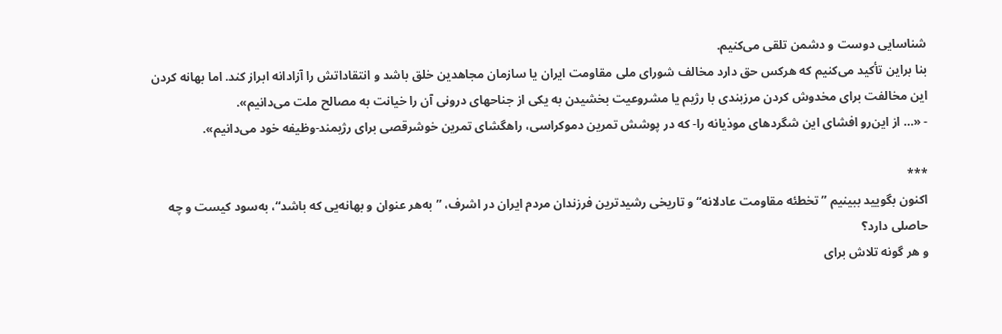شناسایی دوست و دشمن تلقی می‌کنیم.
بنا براین تأکید می‌کنیم که هرکس حق دارد مخالف شورای ملی مقاومت ایران یا سازمان مجاهدین خلق باشد و انتقاداتش را آزادانه ابراز کند. اما بهانه کردن این مخالفت برای مخدوش کردن مرزبندی با رژیم یا مشروعیت بخشیدن به یکی از جناحهای درونی آن را خیانت به مصالح ملت می‌دانیم».
- «… از این‌رو افشای این شگردهای موذیانه را- که در پوشش تمرین دموکراسی، راهگشای تمرین خوشرقصی برای رژیمند-وظیفه خود می‌دانیم».

***
اکنون بگویید ببینیم ”تخطئه مقاومت عادلانه“ و تاریخی رشیدترین فرزندان مردم ایران در اشرف، ”به‌هر عنوان و بهانه‌یی که باشد“، به‌سود کیست و چه حاصلی دارد؟
و هر گونه تلاش برای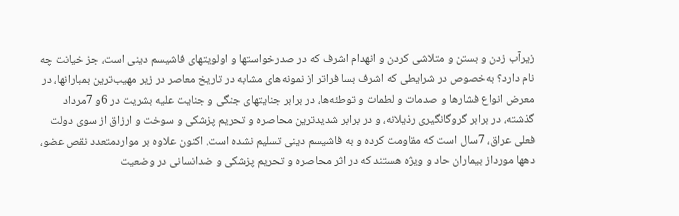زیرآب زدن و بستن و متلاشی کردن و انهدام اشرف که در صدرخواستها و اولویتهای فاشیسم دینی است، جز خیانت چه نام دارد؟ به‌خصوص در شرایطی که اشرف بسا فراتر از نمونه‌های مشابه در تاریخ معاصر در زیر مهیب‌ترین بمبارانها، در معرض انواع فشارها و صدمات و لطمات و توطئه‌ها، در برابر جنایتهای جنگی و جنایت علیه بشریت در 6و 7مرداد گذشته، در برابر گروگانگیری رذیلانه، و در برابر شدیدترین محاصره و تحریم پزشکی و سوخت و ارزاق از سوی دولت فعلی عراق، 7سال است که مقاومت کرده و به فاشیسم دینی تسلیم نشده است. اکنون علاوه بر مواردمتعدد نقص عضو، دهها مورداز بیماران حاد و ویژه هستند که در اثر محاصره و تحریم پزشکی و ضدانسانی در وضعیت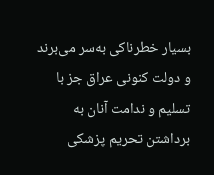بسیار خطرناکی به‌سر می‌برند و دولت کنونی عراق جز با تسلیم و ندامت آنان به برداشتن تحریم پزشکی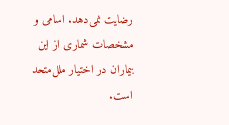رضایت نمی‌دهد. اسامی و مشخصات شماری از این بیماران در اختیار ملل‌متحد است.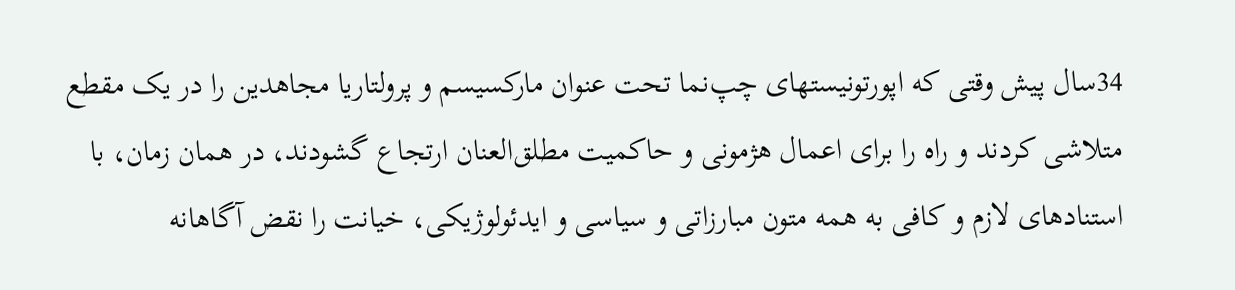34سال پیش وقتی که اپورتونیستهای چپ‌نما تحت عنوان مارکسیسم و پرولتاریا مجاهدین را در یک مقطع متلاشی کردند و راه را برای اعمال هژمونی و حاکمیت مطلق‌العنان ارتجاع گشودند، در همان زمان، با استنادهای لازم و کافی به همه متون مبارزاتی و سیاسی و ایدئولوژیکی، خیانت را نقض آگاهانه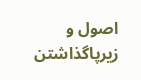اصول و زیرپاگذاشتن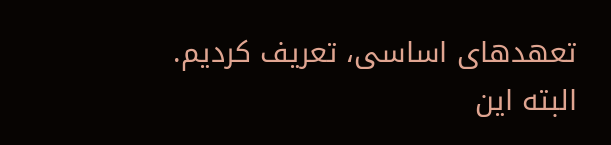تعهدهای اساسی، تعریف کردیم.
البته این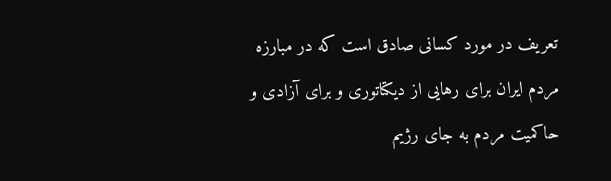تعریف در مورد کسانی صادق است که در مبارزه مردم ایران برای رهایی از دیکتاتوری و برای آزادی و حاکمیت مردم به جای رژیم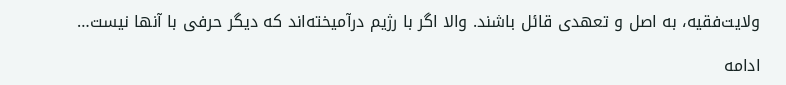ولایت‌فقیه، به اصل و تعهدی قائل باشند. والا اگر با رژیم درآمیخته‌اند که دیگر حرفی با آنها نیست…

ادامه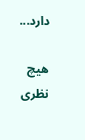دارد...

هیچ نظری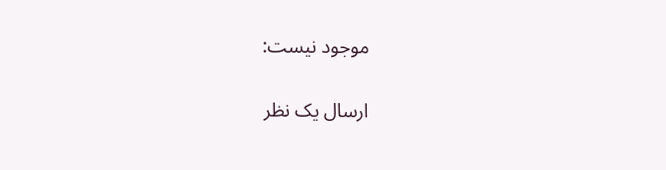موجود نیست:

ارسال یک نظر